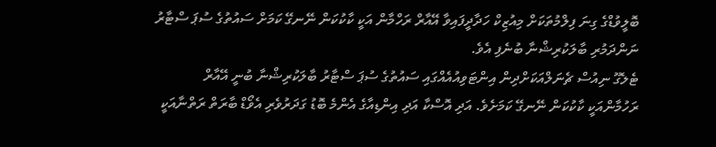ބޮލީވުޑްގެ ގިނަ ފިލްމުތަކަށް މިއުޒިކް ހަދާދީފައިވާ އޭއާރް ރަހްމާން އަކީ ކާކުކަން ނޭނގޭ ކަމަށް ސައުތުގެ ސުޕަ ސްޓާރު ނަންދަމުރި ބާލަކުރިޝްނާ ބުނެފި އެވެ.
ޓެލެގޫ ނިއުސް ޗެނަލްއަކަށްދިން އިންޓަވިއުއެއްގައި ސައުތުގެ ސުޕަ ސްޓާރު ބާލަކުރިޝްނާ ބުނީ އޭއާރް ރަހުމާންއަކީ ކާކުކަން ނޭނގޭ ކަމަށެވެ. އަދި އޮސްކާ އަދި އިންޑިއާގެ އެންމެ ބޮޑު ގަދަރުވެރި އެވޯޑް ބާރަތް ރަތްނާއަކީ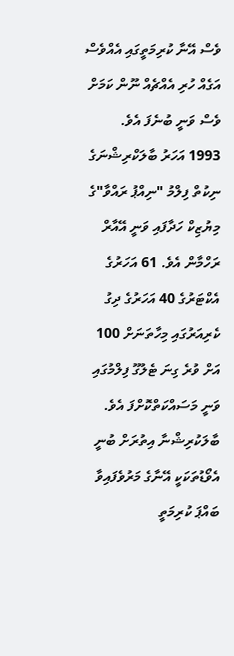ވެސް އޭނާ ކުރިމަތީގައި އެއްވެސް އަގެއް ހުރި އެއްޗެއް ނޫން ކަމަށް ވެސް ވަނީ ބުނެފަ އެވެ.
1993 އަހަރު ބާލަކްރިޝްނަގެ ނިކުތް ފިލްމު "ނިއްޕު ރައްވާ"ގެ މިޔުޒިކް ހަދާފައި ވަނީ އޭއާރް ރަހްމާން އެވެ. 61 އަހަރުގެ އެކްޓަރުގެ 40 އަހަރުގެ ދިގު ކެރިއަރުގައި މިހާތަނަށް 100 އަށް ވުރެ ގިނަ ޓެލުގޫ ފިލްމުގައި ވަނީ މަސައްކަތްކޮށްފަ އެވެ.
ބާލަކުރިޝްނާ އިތުރަށް ބުނީ އެވޯޑުތަކަކީ އޭނާގެ މަރުވެފައިވާ ބައްޕަ ކުރިމަތީ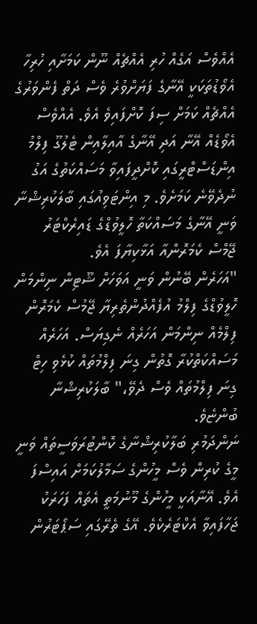އެއްވެސް އަގެއް ހުރި އެއްޗެއް ނޫން ކަމަށާއި ހުރިހާ އެވޯޑުތަކަކީ އޭނާގެ ފަޔަށްވުރެ ވެސް ދަތް ފެންވަރުގެ އެއްޗެއް ކަމަށް ސިފަ ކޮށްފައިވެ އެވެ. އެއްވެސް އެވޯޑެއް އޭނާ އަދި އޭނާގެ އާއިލާއިން ޓެލުގޫ ފިލްމު އިންޑަސްޓްރީގައި ކޮށްދީފައިވާ މަސައްކަތުގެ އަގު ނުދެވޭނެ ކަމަށެވެ. މި އިންޓަވިއުގައި ބާލަކުރިޝްނާ ވަނީ އޭނާގެ މަސައްކަތާ ހޮލީވުޑްގެ ޑައިރެކްޓަރު ޖޭމްސް ކެމަރޮންއާ އަޅާކިޔާފަ އެވެ.
"އަހަރެން ބޭނުން ވަނީ އަވަހަށް ޝޫޓިން ނިންމަން ހޮލީވުޑްގެ ފިލްމު އުފެއްދުންތެރިޔާ ޖޭމުސް ކެމަރޮން ފިލްމެއް ނިންމަން އަހަރެއް ނެގިޔަސް. އަހަރެއް މަސައްކަތްކުރާ ގޮތުން ގިނަ ފިލްމުތައް ކުޅެވި ހިޓް ގިނަ ފިލްމުތައް ވެސް ދެވޭ،" ބާލަކުރިޝްނާ ބުންޏެވެ.
ނަންދަމުރި ބަލާކުރިޝްނާގެ ކޮންޓުރަވަސީތައް ވަނީ މީގެ ކުރިން ވެސް މީހުންގެ ސަމާލުކަމަށް އައިސްފަ އެވެ. އޭނާއަކީ މީހުންގެ މޫނުމަތީ އެތައް ފަހަރަކު ޖަހާފައިވާ އެކްޓަރެކެވެ. އޭގެ ތެރޭގައި ސަޕޯޓަރުން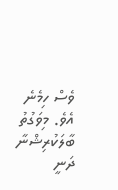ވެސް ހިމެނެ އެވެ. މިވަގުތު ބާލަކުރިޝްނާ ދަނީ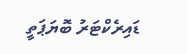ޑައިރެކްޓަރު ބޮޔަޕަތީ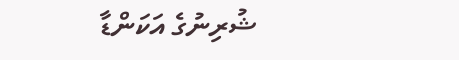ޝުރިނުގެ އަކަންޑާ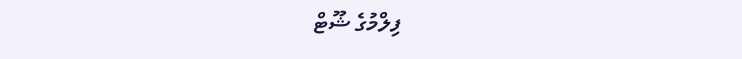ފިލްމުގެ ޝޫޓް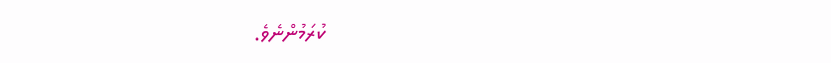ކުރަމުންނެވެ.